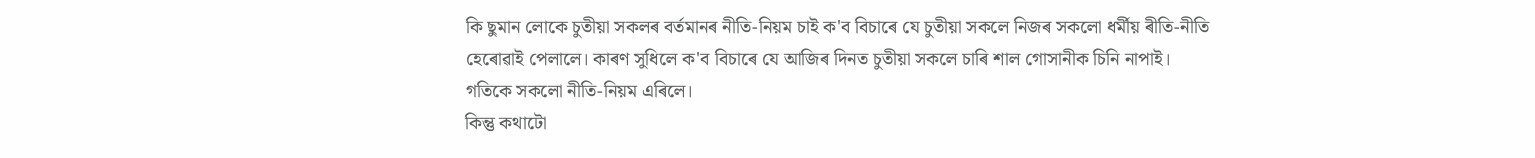কি ছুমান লোকে চুতীয়া সকলৰ বৰ্তমানৰ নীতি-নিয়ম চাই ক'ব বিচাৰে যে চুতীয়া সকলে নিজৰ সকলো ধৰ্মীয় ৰীতি-নীতি হেৰোৱাই পেলালে। কাৰণ সুধিলে ক'ব বিচাৰে যে আজিৰ দিনত চুতীয়া সকলে চাৰি শাল গোসানীক চিনি নাপাই। গতিকে সকলো নীতি-নিয়ম এৰিলে।
কিন্তু কথাটো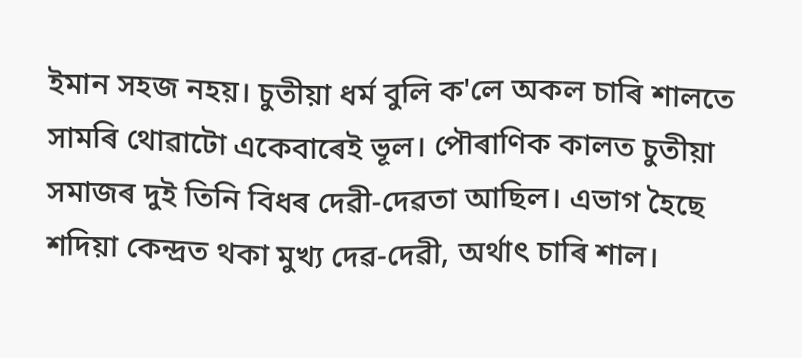ইমান সহজ নহয়। চুতীয়া ধৰ্ম বুলি ক'লে অকল চাৰি শালতে সামৰি থোৱাটো একেবাৰেই ভূল। পৌৰাণিক কালত চুতীয়া সমাজৰ দুই তিনি বিধৰ দেৱী-দেৱতা আছিল। এভাগ হৈছে শদিয়া কেন্দ্ৰত থকা মুখ্য দেৱ-দেৱী, অৰ্থাৎ চাৰি শাল।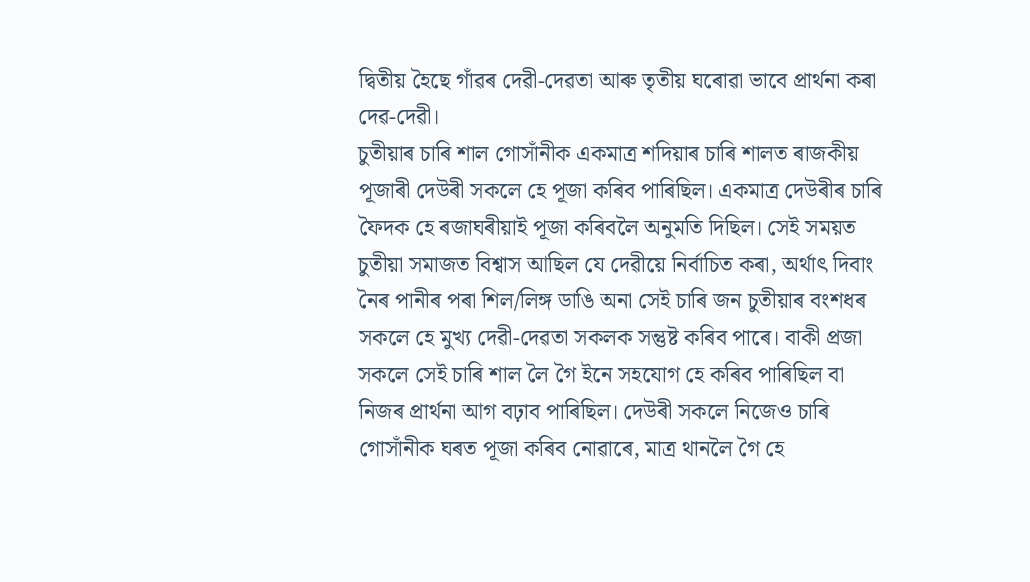দ্বিতীয় হৈছে গাঁৱৰ দেৱী-দেৱতা আৰু তৃতীয় ঘৰোৱা ভাবে প্ৰাৰ্থনা কৰা দেৱ-দেৱী।
চুতীয়াৰ চাৰি শাল গোসাঁনীক একমাত্ৰ শদিয়াৰ চাৰি শালত ৰাজকীয় পূজাৰী দেউৰী সকলে হে পূজা কৰিব পাৰিছিল। একমাত্ৰ দেউৰীৰ চাৰি ফৈদক হে ৰজাঘৰীয়াই পূজা কৰিবলৈ অনুমতি দিছিল। সেই সময়ত চুতীয়া সমাজত বিশ্বাস আছিল যে দেৱীয়ে নিৰ্বাচিত কৰা, অৰ্থাৎ দিবাং নৈৰ পানীৰ পৰা শিল/লিঙ্গ ডাঙি অনা সেই চাৰি জন চুতীয়াৰ বংশধৰ সকলে হে মুখ্য দেৱী-দেৱতা সকলক সন্তুষ্ট কৰিব পাৰে। বাকী প্ৰজা সকলে সেই চাৰি শাল লৈ গৈ ইনে সহযোগ হে কৰিব পাৰিছিল বা নিজৰ প্ৰাৰ্থনা আগ বঢ়াব পাৰিছিল। দেউৰী সকলে নিজেও চাৰি গোসাঁনীক ঘৰত পূজা কৰিব নোৱাৰে, মাত্ৰ থানলৈ গৈ হে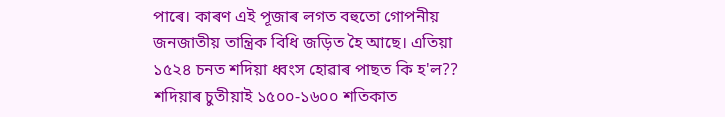পাৰে। কাৰণ এই পূজাৰ লগত বহুতো গোপনীয় জনজাতীয় তান্ত্ৰিক বিধি জড়িত হৈ আছে। এতিয়া ১৫২৪ চনত শদিয়া ধ্বংস হোৱাৰ পাছত কি হ'ল?? শদিয়াৰ চুতীয়াই ১৫০০-১৬০০ শতিকাত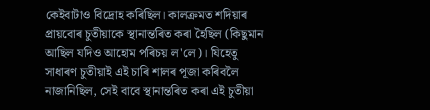কেইবাটাও বিদ্ৰোহ কৰিছিল। কালক্ৰমত শদিয়াৰ প্ৰায়বোৰ চুতীয়াকে স্থানান্তৰিত কৰা হৈছিল (কিছুমান আছিল যদিও আহোম পৰিচয় ল'লে)। যিহেতু সাধাৰণ চুতীয়াই এই চাৰি শালৰ পূজা কৰিবলৈ নাজানিছিল, সেই বাবে স্থানান্তৰিত কৰা এই চুতীয়া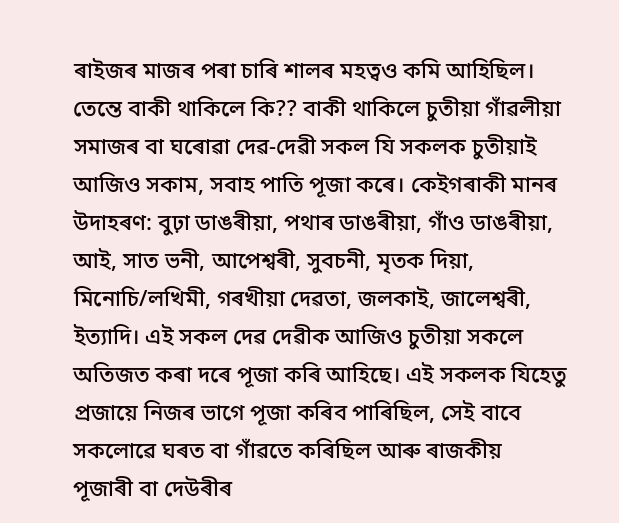ৰাইজৰ মাজৰ পৰা চাৰি শালৰ মহত্বও কমি আহিছিল। তেন্তে বাকী থাকিলে কি?? বাকী থাকিলে চুতীয়া গাঁৱলীয়া সমাজৰ বা ঘৰোৱা দেৱ-দেৱী সকল যি সকলক চুতীয়াই আজিও সকাম, সবাহ পাতি পূজা কৰে। কেইগৰাকী মানৰ উদাহৰণ: বুঢ়া ডাঙৰীয়া, পথাৰ ডাঙৰীয়া, গাঁও ডাঙৰীয়া, আই, সাত ভনী, আপেশ্বৰী, সুবচনী, মৃতক দিয়া, মিনোচি/লখিমী, গৰখীয়া দেৱতা, জলকাই, জালেশ্বৰী, ইত্যাদি। এই সকল দেৱ দেৱীক আজিও চুতীয়া সকলে অতিজত কৰা দৰে পূজা কৰি আহিছে। এই সকলক যিহেতু প্ৰজায়ে নিজৰ ভাগে পূজা কৰিব পাৰিছিল, সেই বাবে সকলোৱে ঘৰত বা গাঁৱতে কৰিছিল আৰু ৰাজকীয় পূজাৰী বা দেউৰীৰ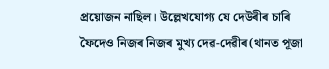প্ৰয়োজন নাছিল। উল্লেখযোগ্য যে দেউৰীৰ চাৰি ফৈদেও নিজৰ নিজৰ মুখ্য দেৱ-দেৱীৰ(থানত পূজা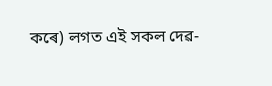কৰে) লগত এই সকল দেৱ-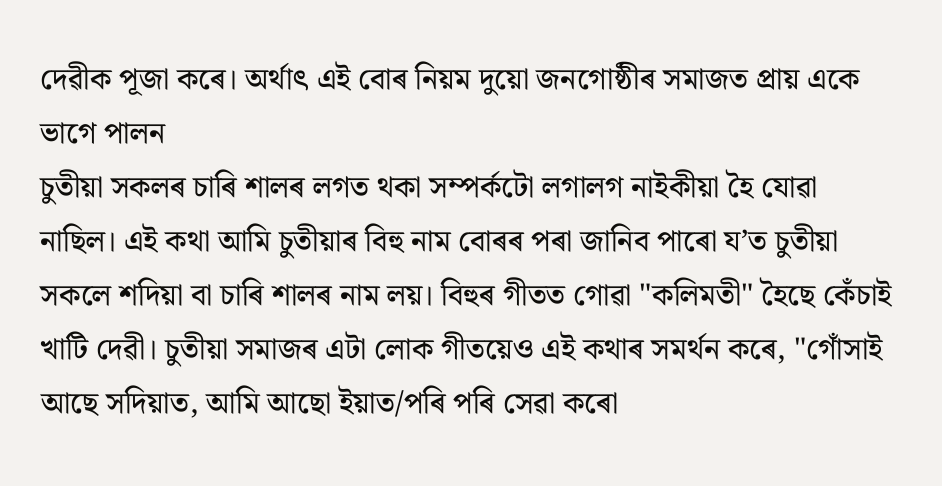দেৱীক পূজা কৰে। অৰ্থাৎ এই বোৰ নিয়ম দুয়ো জনগোষ্ঠীৰ সমাজত প্ৰায় একে ভাগে পালন
চুতীয়া সকলৰ চাৰি শালৰ লগত থকা সম্পৰ্কটো লগালগ নাইকীয়া হৈ যোৱা নাছিল। এই কথা আমি চুতীয়াৰ বিহু নাম বোৰৰ পৰা জানিব পাৰো যʼত চুতীয়া সকলে শদিয়া বা চাৰি শালৰ নাম লয়। বিহুৰ গীতত গোৱা "কলিমতী" হৈছে কেঁচাই খাটি দেৱী। চুতীয়া সমাজৰ এটা লোক গীতয়েও এই কথাৰ সমৰ্থন কৰে, "গোঁসাই আছে সদিয়াত, আমি আছো ইয়াত/পৰি পৰি সেৱা কৰো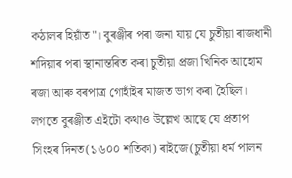কঠালৰ হিয়াঁত"। বুৰঞ্জীৰ পৰা জনা যায় যে চুতীয়া ৰাজধানী শদিয়াৰ পৰা স্থানান্তৰিত কৰা চুতীয়া প্ৰজা খিনিক আহোম ৰজা আৰু বৰপাত্ৰ গোহাঁইৰ মাজত ভাগ কৰা হৈছিল। লগতে বুৰঞ্জীত এইটো কথাও উল্লেখ আছে যে প্ৰতাপ সিংহৰ দিনত(১৬০০ শতিকা) ৰাইজে(চুতীয়া ধৰ্ম পালন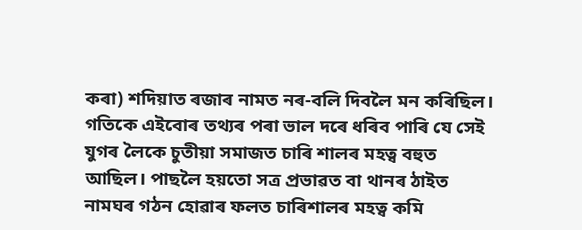কৰা) শদিয়াত ৰজাৰ নামত নৰ-বলি দিবলৈ মন কৰিছিল। গতিকে এইবোৰ তথ্যৰ পৰা ভাল দৰে ধৰিব পাৰি যে সেই যুগৰ লৈকে চুতীয়া সমাজত চাৰি শালৰ মহত্ব বহুত আছিল। পাছলৈ হয়তো সত্ৰ প্ৰভাৱত বা থানৰ ঠাইত নামঘৰ গঠন হোৱাৰ ফলত চাৰিশালৰ মহত্ব কমি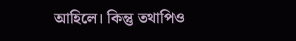আহিলে। কিন্তু তথাপিও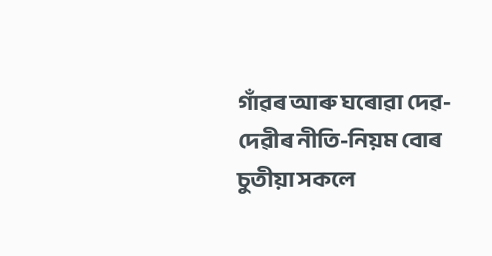গাঁৱৰ আৰু ঘৰোৱা দেৱ-দেৱীৰ নীতি-নিয়ম বোৰ চুতীয়া সকলে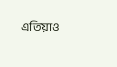এতিয়াও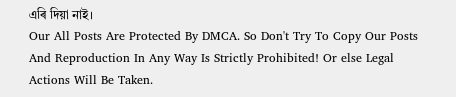এৰি দিয়া নাই।
Our All Posts Are Protected By DMCA. So Don't Try To Copy Our Posts And Reproduction In Any Way Is Strictly Prohibited! Or else Legal Actions Will Be Taken.